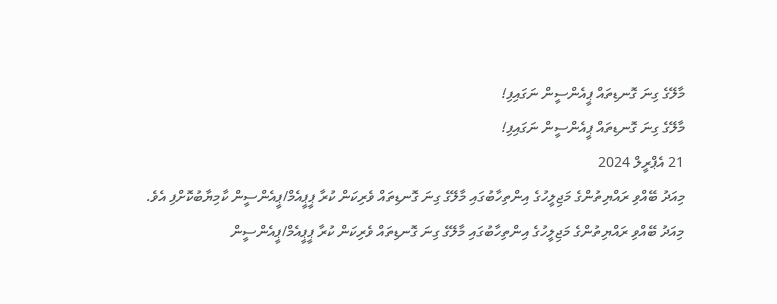މާލޭގެ ގިނަ ގޮނޑިތައް ޕީއެންސީން ނަގައިފި!
މާލޭގެ ގިނަ ގޮނޑިތައް ޕީއެންސީން ނަގައިފި!
21 އެޕްރީލް 2024
މިއަދު ބޭއްވި ރައްޔިތުންގެ މަޖިލީހުގެ އިންތިހާބުގައި މާލޭގެ ގިނަ ގޮނޑިތައް ވެރިކަން ކުރާ ޕީޕީއެމް/ޕީއެންސީން ކާމިޔާބުކޮށްފި އެވެ.
މިއަދު ބޭއްވި ރައްޔިތުންގެ މަޖިލީހުގެ އިންތިހާބުގައި މާލޭގެ ގިނަ ގޮނޑިތައް ވެރިކަން ކުރާ ޕީޕީއެމް/ޕީއެންސީން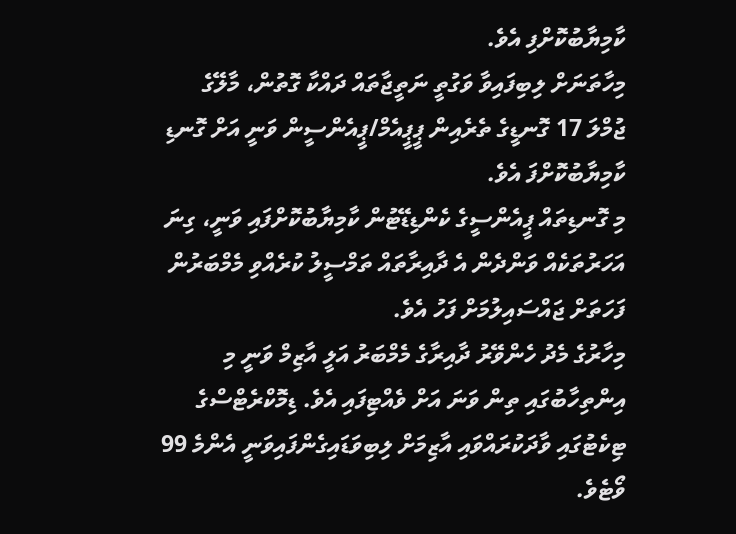ކާމިޔާބުކޮށްފި އެވެ.
މިހާތަނަށް ލިބިފައިވާ ވަގުތީ ނަތީޖާތައް ދައްކާ ގޮތުން، މާލޭގެ ޖުމްލަ 17 ގޮނޑީގެ ތެރެއިން ޕީޕީއެމް/ޕީއެންސީން ވަނީ އަށް ގޮނޑި ކާމިޔާބުކޮށްފަ އެވެ.
މި ގޮނޑިތައް ޕީއެންސީގެ ކެންޑިޑޭޓުން ކާމިޔާބުކޮށްފައި ވަނީ، ގިނަ އަހަރުތަކެއް ވަންދެން އެ ދާއިރާތައް ތަމްސީލު ކުރެއްވި މެމްބަރުން ފަހަތަށް ޖައްސައިލުމަށް ފަހު އެވެ.
މިހާރުގެ މެދު ހެންވޭރު ދާއިރާގެ މެމްބަރު އަލީ އާޒިމް ވަނީ މި އިންތިހާބުގައި ތިން ވަނަ އަށް ވެއްޓިފައި އެވެ. ޑިމޮކްރެޓްސްގެ ޓިކެޓުގައި ވާދަކުރައްވައި އާޒިމަށް ލިބިވަޑައިގެންފައިވަނީ އެންމެ 99 ވޯޓެވެ.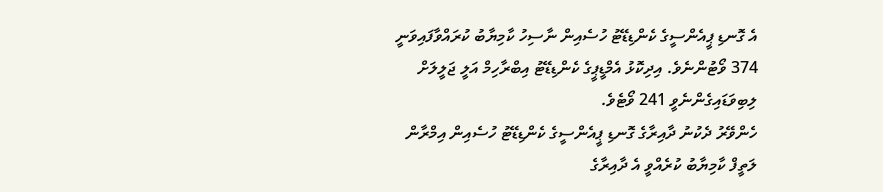އެ ގޮނޑި ޕީއެންސީގެ ކެންޑިޑޭޓު ހުސެއިން ނާސިހު ކާމިޔާބު ކުރައްވާފައިވަނީ 374 ވޯޓުންނެވެ. އިދިކޮޅު އެމްޑީޕީގެ ކެންޑިޑޭޓު އިބްރާހިމް އަލީ ޖަލީލަށް ލިބިވަޑައިގެންނެވީ 241 ވޯޓެވެ.
ހެންވޭރު ދެކުނު ދާއިރާގެ ގޮނޑި ޕީއެންސީގެ ކެންޑިޑޭޓު ހުސެއިން އިމްރާން ލަތީފް ކާމިޔާބު ކުރެއްވީ އެ ދާއިރާގެ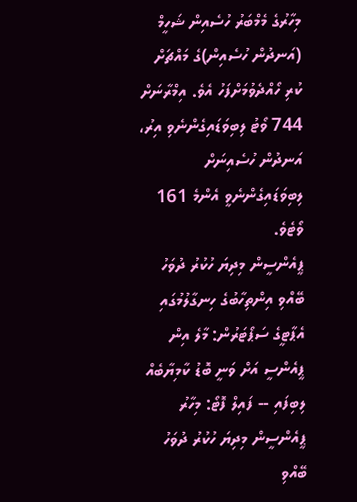މިހާރުގެ މެމްބަރު ހުސެއިން ޝަހީމް (އަނދުން ހުސެއިން)ގެ މައްޗަށް ކުރި ހޯއްދެވުމަށްފަހު އެވެ. އިމްރާނަށް 744 ވޯޓު ލިބިވަޑައިގެންނެވި އިރު، އަނދުން ހުސެއިނަށް ލިބިވަޑައިގެންނެވީ އެންމެ 161 ވޯޓެވެ.
ޕީއެންސީން މިދިޔަ ހުކުރު ދުވަހު ބޭއްވި އިންތިހާބުގެ ހިނގާލުމުގައި އެޕާޓީގެ ސަޕޯޓަރުން: މާލެ އިން ޕީއެންސީ އަށް ވަނީ ބޮޑު ކާމިޔާބެއް ލިބިފައި -- ފައިލް ފޮޓޯ: މިހާރު
ޕީއެންސީން މިދިޔަ ހުކުރު ދުވަހު ބޭއްވި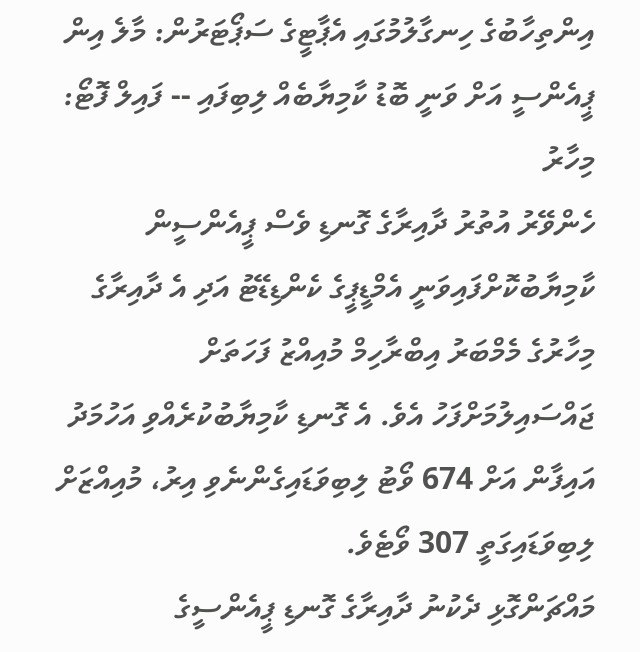އިންތިހާބުގެ ހިނގާލުމުގައި އެޕާޓީގެ ސަޕޯޓަރުން: މާލެ އިން ޕީއެންސީ އަށް ވަނީ ބޮޑު ކާމިޔާބެއް ލިބިފައި -- ފައިލް ފޮޓޯ: މިހާރު
ހެންވޭރު އުތުރު ދާއިރާގެ ގޮނޑި ވެސް ޕީއެންސީން ކާމިޔާބުކޮށްފައިވަނީ އެމްޑީޕީގެ ކެންޑިޑޭޓު އަދި އެ ދާއިރާގެ މިހާރުގެ މެމްބަރު އިބްރާހިމް މުއިއްޒު ފަހަތަށް ޖައްސައިލުމަށްފަހު އެވެ. އެ ގޮނޑި ކާމިޔާބުކުރެއްވި އަހުމަދު އައިފާން އަށް 674 ވޯޓު ލިބިވަޑައިގެންނެވި އިރު، މުއިއްޒަށް ލިބިވަޑައިގަތީ 307 ވޯޓެވެ.
މައްޗަންގޮޅި ދެކުނު ދާއިރާގެ ގޮނޑި ޕީއެންސީގެ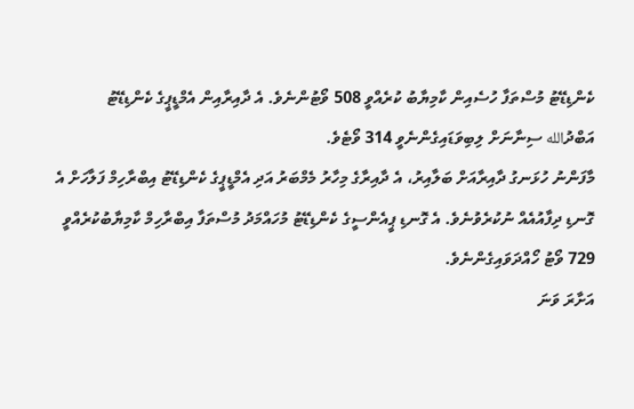ކެންޑިޑޭޓު މުސްތަފާ ހުސެއިން ކާމިޔާބު ކުރެއްވީ 508 ވޯޓުންނެވެ. އެ ދާއިރާއިން އެމްޑީޕީގެ ކެންޑިޑޭޓު އަބްދުالله ސިނާނަށް ލިބިވަޑައިގެންނެވީ 314 ވޯޓެވެ.
މާފަންނު ހުޅަނގު ދާއިރާއަށް ބަލާއިރު، އެ ދާއިރާގެ މިހާރު މެމްބަރު އަދި އެމްޑީޕީގެ ކެންޑިޑޭޓު އިބްރާހިމް ފަލާހަށް އެ ގޮނޑި ދިފާއުއެއް ނުކުރެވުނެވެ. އެ ގޮނޑި ޕީއެންސީގެ ކެންޑިޑޭޓު މުހައްމަދު މުސްތަފާ އިބްރާހިމް ކާމިޔާބުކުރެއްވީ 729 ވޯޓު ހޯއްދަވައިގެންނެވެ.
އަށާރަ ވަނަ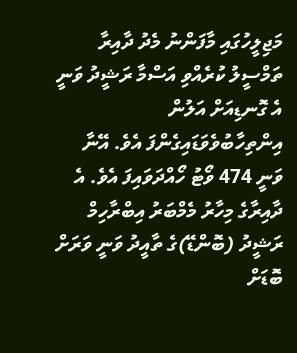މަޖިލީހުގައި މާފަންނު މެދު ދާއިރާ ތަމްސީލު ކުރެއްވި އަސްމާ ރަޝީދު ވަނީ އެ ގޮނޑިއަށް އަލުން އިންތިހާބުވެވަޑައިގެންފަ އެވެ. އޭނާ ވަނީ 474 ވޯޓު ހޯއްދަވައިފަ އެވެ. އެ ދާއިރާގެ މިހާރު މެމްބަރު އިބްރާހިމް ރަޝީދު (ބޮންޑޭ)ގެ ތާއީދު ވަނީ ވަރަށް ބޮޑަށް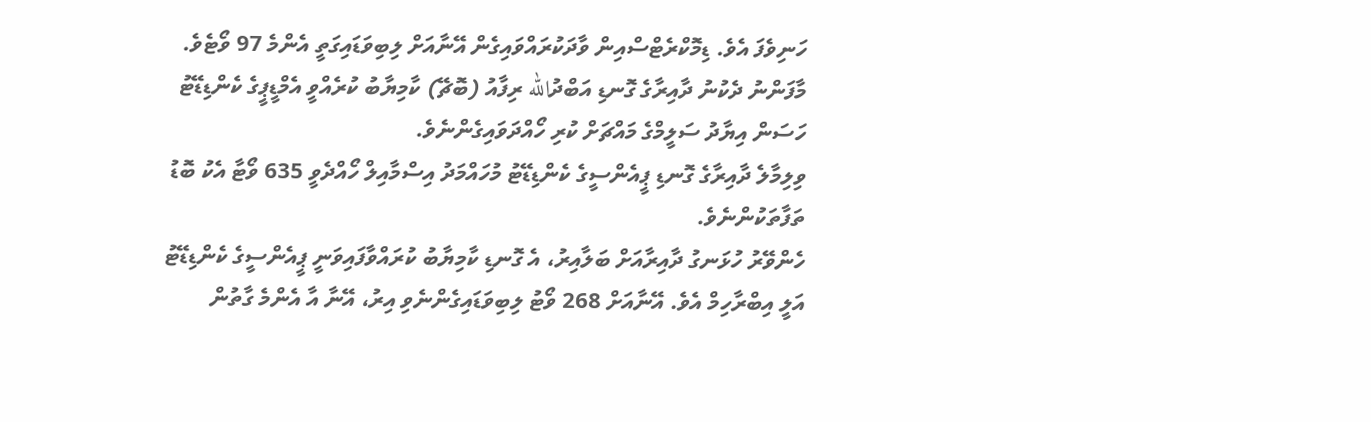ހަނިވެފަ އެވެ. ޑިމޮކްރެޓްސްއިން ވާދަކުރައްވައިގެން އޭނާއަށް ލިބިވަޑައިގަތީ އެންމެ 97 ވޯޓެވެ.
މާފަންނު ދެކުނު ދާއިރާގެ ގޮނޑި އަބްދުالله ރިފާއު (ބޮޗޭ) ކާމިޔާބު ކުރެއްވީ އެމްޑީޕީގެ ކެންޑިޑޭޓު ހަސަން އިޔާދު ސަލީމްގެ މައްޗަށް ކުރި ހޯއްދަވައިގެންނެވެ.
ވިލިމާލެ ދާއިރާގެ ގޮނޑި ޕީއެންސީގެ ކެންޑިޑޭޓު މުހައްމަދު އިސްމާއިލް ހޯއްދެވީ 635 ވޯޓާ އެކު ބޮޑު ތަފާތަކުންނެވެ.
ހެންވޭރު ހުޅަނގު ދާއިރާއަށް ބަލާއިރު، އެ ގޮނޑި ކާމިޔާބު ކުރައްވާފައިވަނީ ޕީއެންސީގެ ކެންޑިޑޭޓު އަލީ އިބްރާހިމް އެވެ. އޭނާއަށް 268 ވޯޓު ލިބިވަޑައިގެންނެވި އިރު، އޭނާ އާ އެންމެ ގާތުން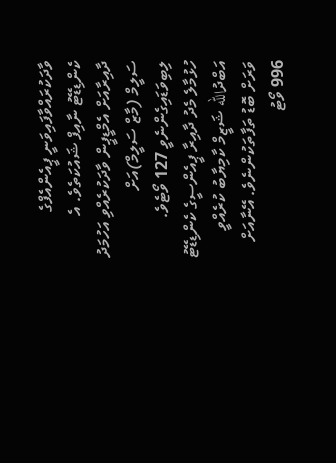ވާދަކުރައްވާފައިވަނީ ޕީއެންއެފްގެ ކެންޑިޑޭޓު ނާއިފް ޝައުކަތެވެ. އެ ދާއިރާއަށް އެމްޑީޕީން ވާދަކުރެއްވި އަހުމަދު ސަލީމް (މާޒް ސަލީމް)އަށް ލިބިވަޑައިގެންނެވީ 127 ވޯޓެވެ.
ހުޅުމާލެ މެދު ދާއިރާ ޕީއެންސީގެ ކެންޑިޑޭޓު އަބްދުالله ޝަޒީމް ކާމިޔާބު ކުރެއްވީ ވަރަށް ބޮޑު ތަފާތަކުންނެވެ. އޭނާއަށް 996 ވޯޓު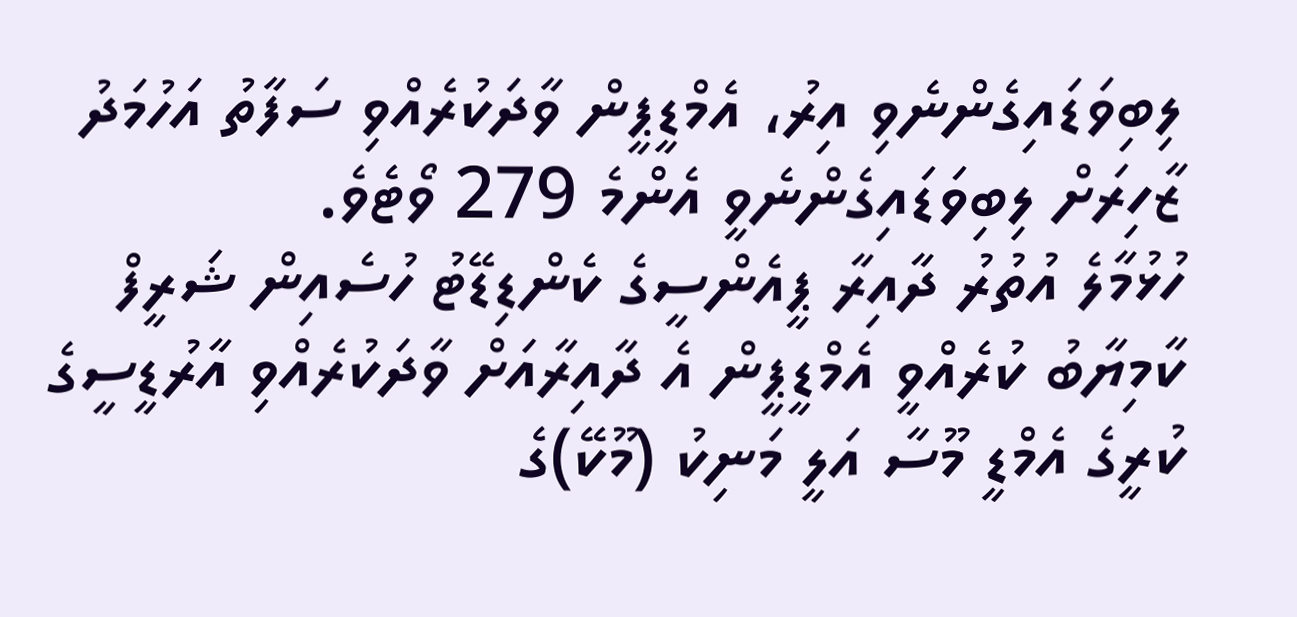ލިބިވަޑައިގެންނެވި އިރު، އެމްޑީޕީން ވާދަކުރެއްވި ސަފާތު އަހުމަދު ޒާހިރަށް ލިބިވަޑައިގެންނެވީ އެންމެ 279 ވޯޓެވެ.
ހުޅުމާލެ އުތުރު ދާއިރާ ޕީއެންސީގެ ކެންޑިޑޭޓު ހުސެއިން ޝަރީފް ކާމިޔާބު ކުރެއްވީ އެމްޑީޕީން އެ ދާއިރާއަށް ވާދަކުރެއްވި އާރުޑީސީގެ ކުރީގެ އެމްޑީ މޫސާ އަލީ މަނިކު (މޫކޭ)ގެ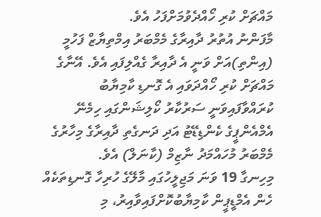މައްޗަށް ކުރި ހޯއްދެވުމަށްފަހު އެވެ.
މާފަންނު އުތުރު ދާއިރާގެ މެމްބަރު އިމްތިޔާޒް ފަހުމީ (އިންތި)އަށް ވަނީ އެ ދާއިރާ ގެއްލިފައި އެވެ. އޭނާގެ މައްޗަށް ކުރި ހޯއްދަވައި އެ ގޮނޑި ކާމިޔާބު ކުރައްވާފައިވަނީ ސަރުކާރު ކޯލިޝަންގައި ހިމެނޭ އެމްއެންޕީގެ ކެންޑިޑޭޓު އަދި ދަނގެތި ދާއިރާގެ މިހާރުގެ މެމްބަރު މުހައްމަދު ނާޒިމް (ކާނަލް) އެވެ.
މިހިނގާ 19 ވަނަ މަޖިލީހުގައި މާލޭގެ ހުރިހާ ގޮނޑިތަކެއް ހެން އެމްޑީޕީން ކާމިޔާބުކޮށްފައިވާއިރު، މި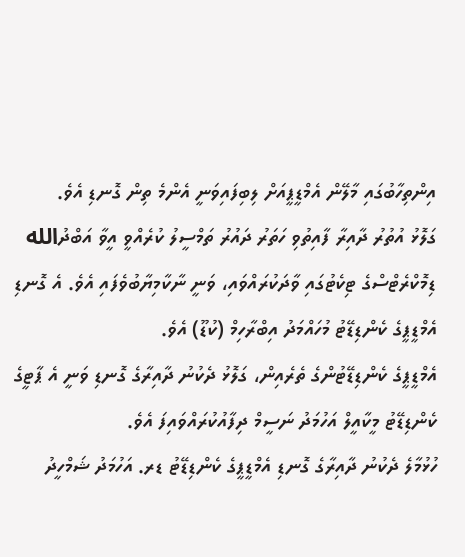އިންތިހާބުގައި މާލޭން އެމްޑީޕީއަށް ލިބިފައިވަނީ އެންމެ ތިން ގޮނޑި އެވެ.
ގަލޮޅު އުތުރު ދާއިރާ ފާއިތުވި ހަތަރު ދައުރު ތަމްސީލު ކުރެއްވީ އީވާ އަބްދުالله ޑިމޮކްރެޓްސްގެ ޓިކެޓުގައި ވާދަކުރައްވައި، ވަނީ ނާކާމިޔާބުވެފައި އެވެ. އެ ގޮނޑި އެމްޑީޕީގެ ކެންޑިޑޭޓު މުހައްމަދު އިބްރާހިމް (ކުޑޫ) އެވެ.
އެމްޑީޕީގެ ކެންޑިޑޭޓުންގެ ތެރެއިން، ގަލޮޅު ދެކުނު ދާއިރާގެ ގޮނޑި ވަނީ އެ ޕާޓީގެ ކެންޑިޑޭޓު މީކާއީލް އަހުމަދު ނަސީމް ދިފާއުކުރައްވައިފަ އެވެ.
ހުޅުމާލެ ދެކުނު ދާއިރާގެ ގޮނޑި އެމްޑީޕީގެ ކެންޑިޑޭޓު ޑރ. އަހުމަދު ޝަމްހީދު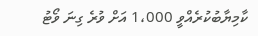ކާމިޔާބުކުރެއްވީ 1،000 އަށް ވުރެ ގިނަ ވޯޓު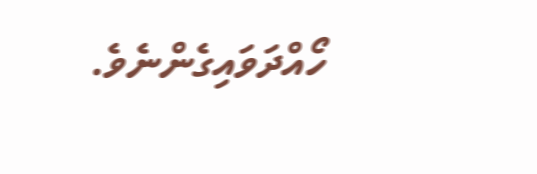ހޯއްދަވައިގެންނެވެ.